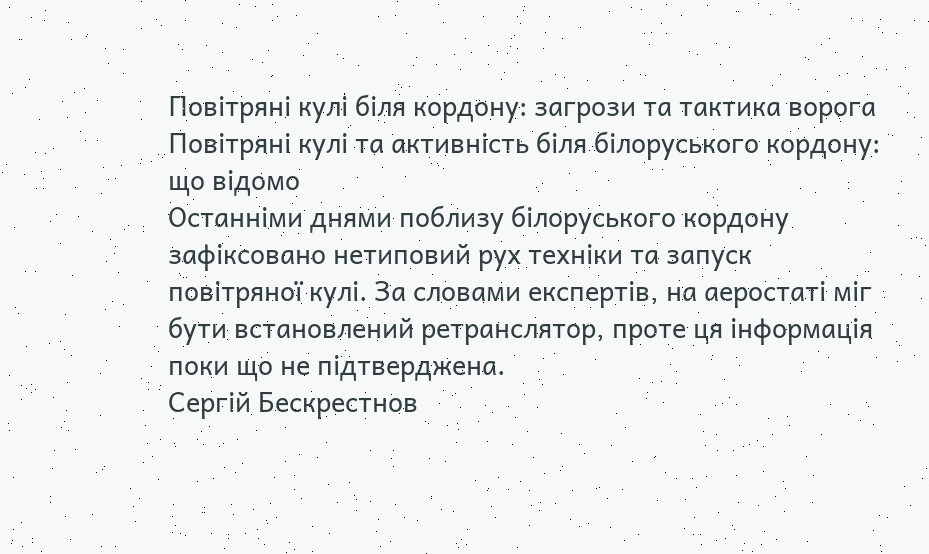Повітряні кулі біля кордону: загрози та тактика ворога
Повітряні кулі та активність біля білоруського кордону: що відомо
Останніми днями поблизу білоруського кордону зафіксовано нетиповий рух техніки та запуск повітряної кулі. За словами експертів, на аеростаті міг бути встановлений ретранслятор, проте ця інформація поки що не підтверджена.
Сергій Бескрестнов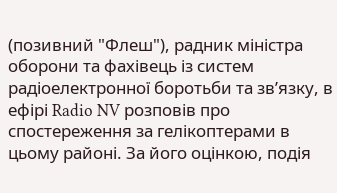(позивний "Флеш"), радник міністра оборони та фахівець із систем радіоелектронної боротьби та зв’язку, в ефірі Radio NV розповів про спостереження за гелікоптерами в цьому районі. За його оцінкою, подія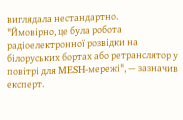виглядала нестандартно.
"Ймовірно, це була робота радіоелектронної розвідки на білоруських бортах або ретранслятор у повітрі для MESH-мережі", — зазначив експерт.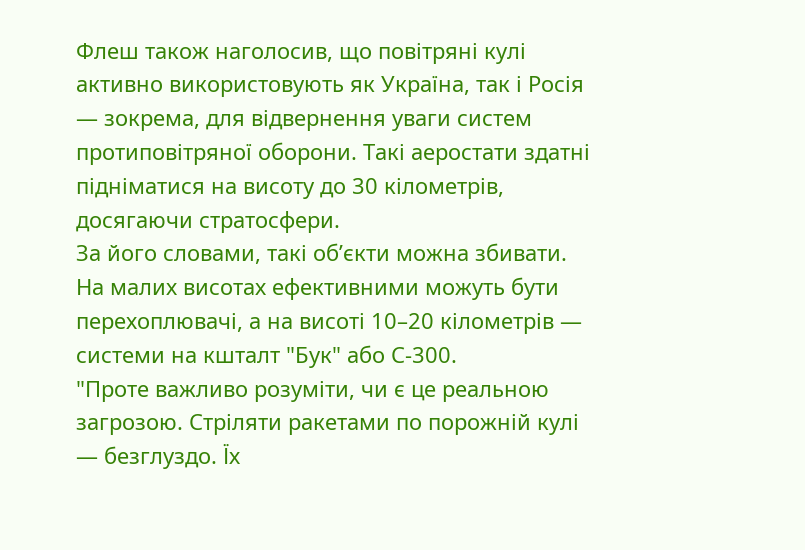Флеш також наголосив, що повітряні кулі активно використовують як Україна, так і Росія — зокрема, для відвернення уваги систем протиповітряної оборони. Такі аеростати здатні підніматися на висоту до 30 кілометрів, досягаючи стратосфери.
За його словами, такі об’єкти можна збивати. На малих висотах ефективними можуть бути перехоплювачі, а на висоті 10–20 кілометрів — системи на кшталт "Бук" або С-300.
"Проте важливо розуміти, чи є це реальною загрозою. Стріляти ракетами по порожній кулі — безглуздо. Їх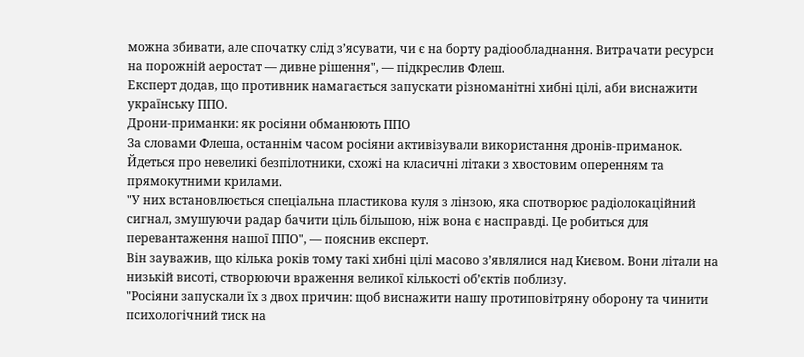можна збивати, але спочатку слід з’ясувати, чи є на борту радіообладнання. Витрачати ресурси на порожній аеростат — дивне рішення", — підкреслив Флеш.
Експерт додав, що противник намагається запускати різноманітні хибні цілі, аби виснажити українську ППО.
Дрони-приманки: як росіяни обманюють ППО
За словами Флеша, останнім часом росіяни активізували використання дронів-приманок. Йдеться про невеликі безпілотники, схожі на класичні літаки з хвостовим оперенням та прямокутними крилами.
"У них встановлюється спеціальна пластикова куля з лінзою, яка спотворює радіолокаційний сигнал, змушуючи радар бачити ціль більшою, ніж вона є насправді. Це робиться для перевантаження нашої ППО", — пояснив експерт.
Він зауважив, що кілька років тому такі хибні цілі масово з’являлися над Києвом. Вони літали на низькій висоті, створюючи враження великої кількості об’єктів поблизу.
"Росіяни запускали їх з двох причин: щоб виснажити нашу протиповітряну оборону та чинити психологічний тиск на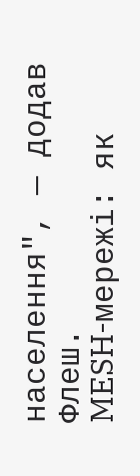населення", — додав Флеш.
MESH-мережі: як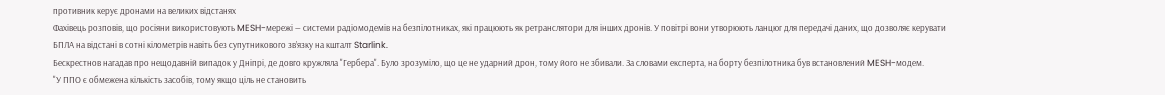противник керує дронами на великих відстанях
Фахівець розповів, що росіяни використовують MESH-мережі — системи радіомодемів на безпілотниках, які працюють як ретранслятори для інших дронів. У повітрі вони утворюють ланцюг для передачі даних, що дозволяє керувати БПЛА на відстані в сотні кілометрів навіть без супутникового зв’язку на кшталт Starlink.
Бескрестнов нагадав про нещодавній випадок у Дніпрі, де довго кружляла "Гербера". Було зрозуміло, що це не ударний дрон, тому його не збивали. За словами експерта, на борту безпілотника був встановлений MESH-модем.
"У ППО є обмежена кількість засобів, тому якщо ціль не становить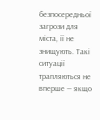безпосередньої загрози для міста, її не знищують. Такі ситуації трапляються не вперше — якщо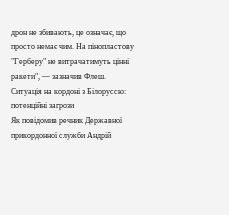дрон не збивають, це означає, що просто немає чим. На пінопластову "Герберу" не витрачатимуть цінні ракети", — зазначив Флеш.
Ситуація на кордоні з Білоруссю: потенційні загрози
Як повідомив речник Державної прикордонної служби Андрій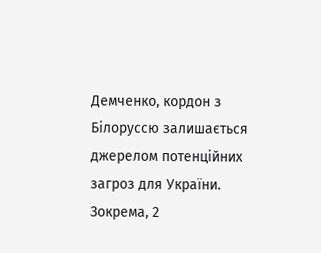Демченко, кордон з Білоруссю залишається джерелом потенційних загроз для України. Зокрема, 2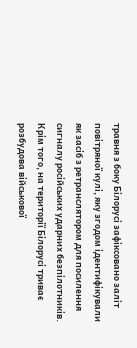травня з боку Білорусі зафіксовано заліт повітряної кулі, яку згодом ідентифікували як засіб з ретранслятором для посилення сигналу російських ударних безпілотників.
Крім того, на території Білорусі триває розбудова військової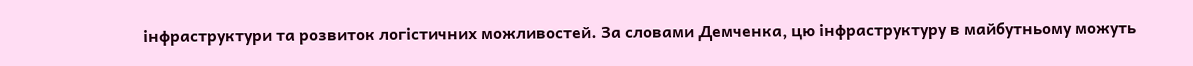інфраструктури та розвиток логістичних можливостей. За словами Демченка, цю інфраструктуру в майбутньому можуть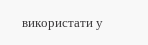використати у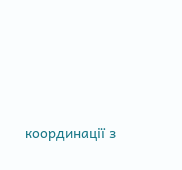координації з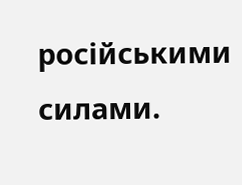російськими силами.